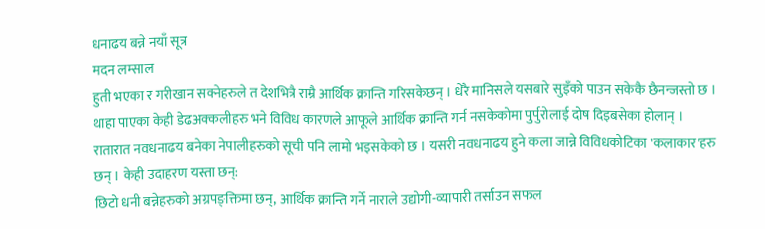धनाढय बन्ने नयाँ सूत्र
मदन लम्साल
हुती भएका र गरीखान सक्नेहरुले त देशभित्रै राम्रै आर्थिक क्रान्ति गरिसकेछन् । धेरै मानिसले यसबारे सुइँको पाउन सकेकै छैनन्जस्तो छ । थाहा पाएका केही डेढअक्कलीहरु भने विविध कारणले आफूले आर्थिक क्रान्ति गर्न नसकेकोमा पुर्पुरोलाई दोष दिइबसेका होलान् । रातारात नवधनाढय बनेका नेपालीहरुको सूची पनि लामो भइसकेको छ । यसरी नवधनाढय हुने कला जान्ने विविधकोटिका 'कलाकार'हरु छन् । केही उदाहरण यस्ता छन्:
छिटो धनी बन्नेहरुको अग्रपङ्क्तिमा छन्, आर्थिक क्रान्ति गर्ने नाराले उद्योगी-व्यापारी तर्साउन सफल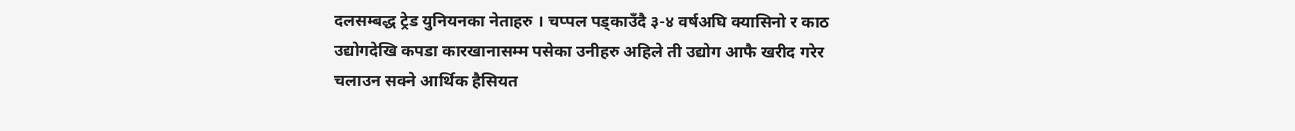दलसम्बद्ध ट्रेड युनियनका नेताहरु । चप्पल पड्काउँदै ३-४ वर्षअघि क्यासिनो र काठ उद्योगदेखि कपडा कारखानासम्म पसेका उनीहरु अहिले ती उद्योग आफै खरीद गरेर चलाउन सक्ने आर्थिक हैसियत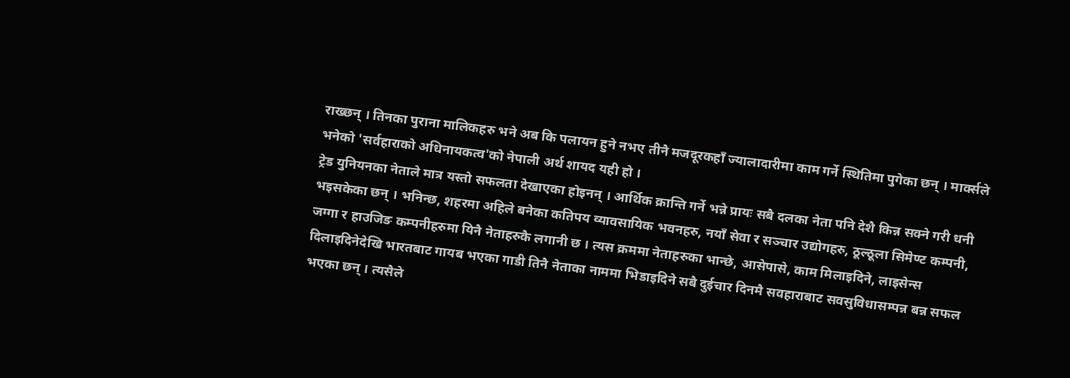राख्छन् । तिनका पुराना मालिकहरु भने अब कि पलायन हुने नभए तीनै मजदूरकहाँ ज्यालादारीमा काम गर्ने स्थितिमा पुगेका छन् । मार्क्सले भनेको 'सर्वहाराको अधिनायकत्व'को नेपाली अर्थ शायद यही हो ।
ट्रेड युनियनका नेताले मात्र यस्तो सफलता देखाएका होइनन् । आर्थिक क्रान्ति गर्ने भन्ने प्रायः सबै दलका नेता पनि देशै किन्न सक्ने गरी धनी भइसकेका छन् । भनिन्छ, शहरमा अहिले बनेका कतिपय व्यावसायिक भवनहरु, नयाँ सेवा र सञ्चार उद्योगहरु, ठूल्ठूला सिमेण्ट कम्पनी, जग्गा र हाउजिङ कम्पनीहरुमा यिनै नेताहरुकै लगानी छ । त्यस क्रममा नेताहरुका भान्छे, आसेपासे, काम मिलाइदिने, लाइसेन्स दिलाइदिनेदेखि भारतबाट गायब भएका गाडी तिनै नेताका नाममा भिडाइदिने सबै दुईचार दिनमै सवहाराबाट सवसुविधासम्पन्न बन्न सफल भएका छन् । त्यसैले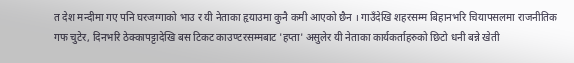त देश मन्दीमा गए पनि घरजग्गाको भाउ र यी नेताका हृयाउमा कुनै कमी आएको छैन । गाउँदेखि शहरसम्म बिहानभरि चियापसलमा राजनीतिक गफ चुटेर, दिनभरि ठेक्कापट्टादेखि बस टिकट काउण्टरसम्मबाट 'हप्ता' असुलेर यी नेताका कार्यकर्ताहरुको छिटो धनी बन्ने खेती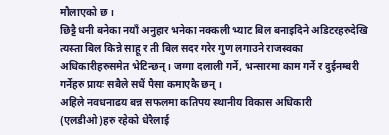मौलाएको छ ।
छिट्टै धनी बनेका नयाँ अनुहार भनेका नक्कली भ्याट बिल बनाइदिने अडिटरहरुदेखि त्यस्ता बिल किन्ने साहू र ती बिल सदर गरेर गुण लगाउने राजस्वका अधिकारीहरुसमेत भेटिन्छन् । जग्गा दलाली गर्ने, भन्सारमा काम गर्ने र दुईनम्बरी गर्नेहरु प्रायः सबैले सधैं पैसा कमाएकै छन् ।
अहिले नवधनाढय बन्न सफलमा कतिपय स्थानीय विकास अधिकारी (एलडीओ)हरु रहेको धेरैलाई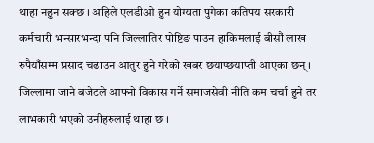थाहा नहुन सक्छ । अहिले एलडीओ हुन योग्यता पुगेका कतिपय सरकारी कर्मचारी भन्सारभन्दा पनि जिल्लातिर पोष्टिङ पाउन हाकिमलाई बीसौं लाख रुपैयाँसम्म प्रसाद चढाउन आतुर हुने गरेको खबर छयाप्छयाप्ती आएका छन् । जिल्लामा जाने बजेटले आफ्नो विकास गर्ने समाजसेवी नीति कम चर्चा हुने तर लाभकारी भएको उनीहरुलाई थाहा छ ।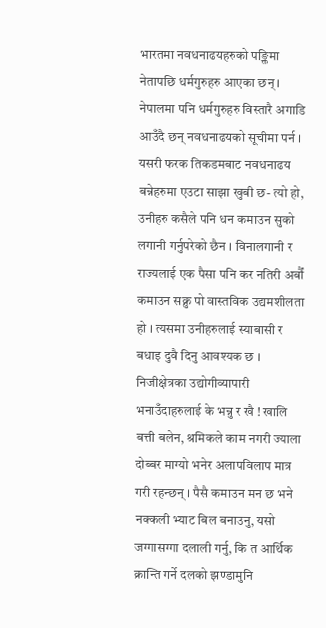भारतमा नवधनाढयहरुको पङ्क्तिमा नेतापछि धर्मगुरुहरु आएका छन् । नेपालमा पनि धर्मगुरुहरु विस्तारै अगाडि आउँदै छन् नवधनाढयको सूचीमा पर्न । यसरी फरक तिकडमबाट नवधनाढय बन्नेहरुमा एउटा साझा खुबी छ- त्यो हो, उनीहरु कसैले पनि धन कमाउन सुको लगानी गर्नुपरेको छैन । विनालगानी र राज्यलाई एक पैसा पनि कर नतिरी अर्बौं कमाउन सक्नु पो वास्तविक उद्यमशीलता हो । त्यसमा उनीहरुलाई स्याबासी र बधाइ दुवै दिनु आवश्यक छ ।
निजीक्षेत्रका उद्योगीव्यापारी भनाउँदाहरुलाई के भन्नु र खै ! खालि बत्ती बलेन, श्रमिकले काम नगरी ज्याला दोब्बर माग्यो भनेर अलापविलाप मात्र गरी रहन्छन् । पैसै कमाउन मन छ भने नक्कली भ्याट बिल बनाउनु, यसो जग्गासग्गा दलाली गर्नु, कि त आर्थिक क्रान्ति गर्ने दलको झण्डामुनि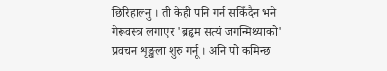छिरिहाल्नु । ती केही पनि गर्न सकिँदैन भने गेरूवस्त्र लगाएर 'ब्रहृम सत्यं जगन्मिथ्याको' प्रवचन शृङ्खला शुरु गर्नू । अनि पो कमिन्छ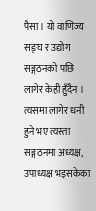पैसा । यो वाणिज्य सङ्घ र उद्योग सङ्गठनको पछि लागेर केही हुँदैन । त्यसमा लागेर धनी हुने भए त्यस्ता सङ्गठनमा अध्यक्ष, उपाध्यक्ष भइसकेका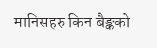मानिसहरु किन बैङ्कको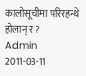कालोसूचीमा परिरहन्थे होलान् र ?
Admin 2011-03-11